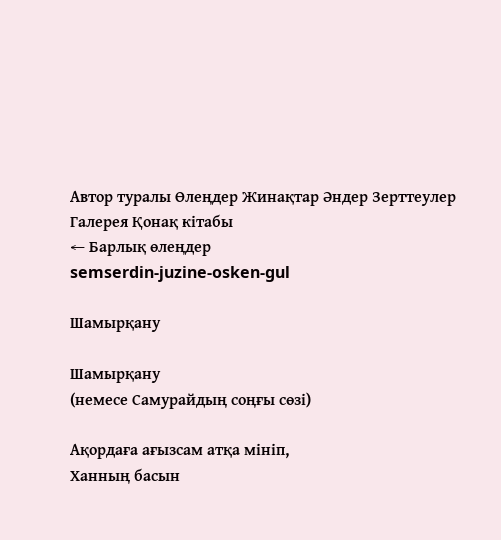Автор туралы Өлеңдер Жинақтар Әндер Зерттеулер Галерея Қонақ кітабы
← Барлық өлеңдер
semserdin-juzine-osken-gul

Шамырқану

Шамырқану
(немесе Самурайдың соңғы сөзі)

Ақордаға ағызсам атқа мініп,
Ханның басын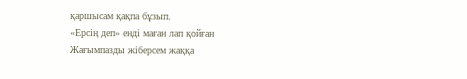қаршысам қақпа бұзып.
«Ерсің деп» енді маған лап қойған
Жағымпазды жіберсем жаққа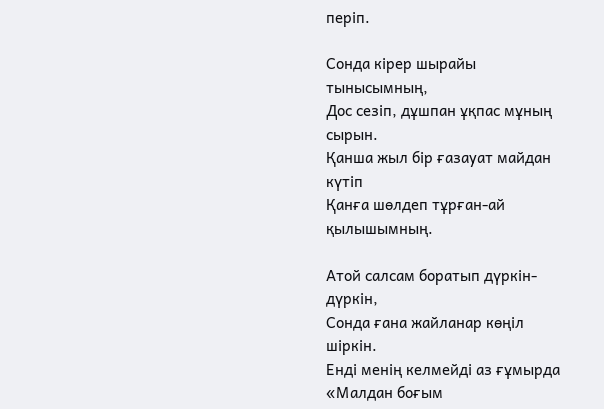періп.

Сонда кірер шырайы тынысымның,
Дос сезіп, дұшпан ұқпас мұның сырын.
Қанша жыл бір ғазауат майдан күтіп
Қанға шөлдеп тұрған-ай қылышымның.

Атой салсам боратып дүркін-дүркін,
Сонда ғана жайланар көңіл шіркін.
Енді менің келмейді аз ғұмырда
«Малдан боғым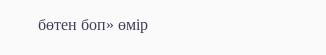бөтен боп» өмір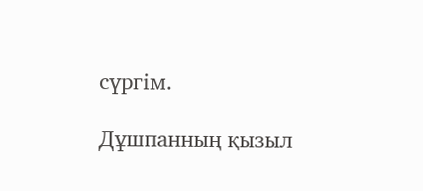сүргім.

Дұшпанның қызыл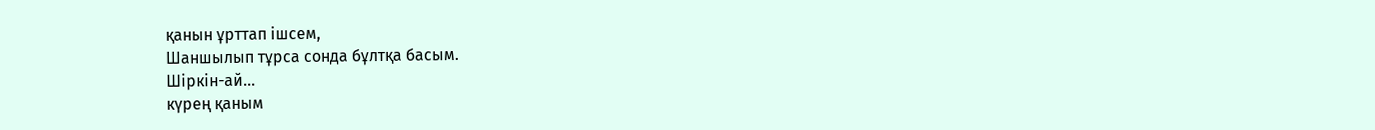қанын ұрттап ішсем,
Шаншылып тұрса сонда бұлтқа басым.
Шіркін-ай...
күрең қаным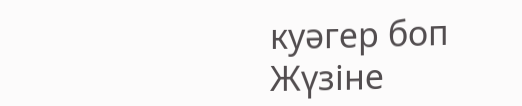куәгер боп
Жүзіне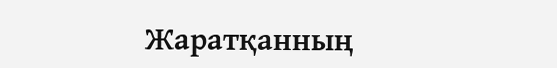Жаратқанның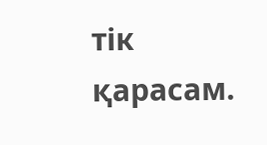тік қарасам.